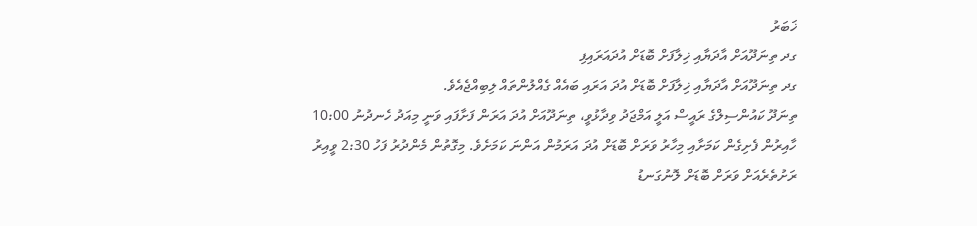ޚަބަރު
ގދ ތިނަދޫއަށް އާދަޔާއި ޚިލާފަށް ބޮޑަށް އުދައަރައިފި
ގދ ތިނަދޫއަށް އާދަޔާއި ޚިލާފަށް ބޮޑަށް އުދަ އަރައި ބައެއް ގެއްލުންތައް ލިބިއްޖެއެވެ.
ތިނަދޫ ކައުންސިލްގެ ރައީސް އަލީ އަމްޖަދު ވިދާޅުވީ، ތިނަދޫއަށް އުދަ އަރަން ފަށާފައި ވަނީ މިއަދު ހެނދުނު 10:00 ހާއިރުން ފެށިގެން ކަމަށާއި މިހާރު ވަރަށް ބޮޑަށް އުދަ އަރަމުން އަންނަ ކަމަށެވެ. މިގޮތުން މެންދުރު ފަހު 2:30 ވީއިރު ރަށުތެރެއަށް ވަރަށް ބޮޑަށް ލޮނުގަނޑު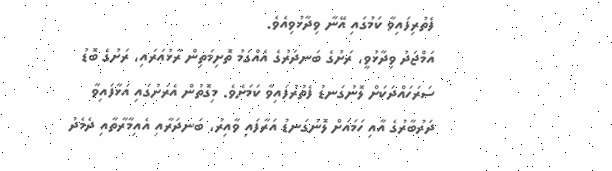ފެތުރިފައިވާ ކަމުގައި އޭނާ ވިދާޅުވިއެވެ.
އަމްޖަދު ވިދާޅުވީ، ރަށުގެ ބަނދަރުގެ އެއްގަމު ތޮށިމަތިން ރާޅުއަރައި، ރަށުގެ ބޮޑު ސަރަހައްދަކަށް ލޮނުގަނޑު ފެތުރުފައިވާ ކަމަށެވެ. މިގޮތުން އެރަށުގައި އަޅާފައިވާ ދަރުބާރުގެ އާއި ހަމައަށް ލޮނުގަނޑު އަރާފައި ވާއިރު، ބަނދަރާއި އެއިމާރާތާއި ދެމެދު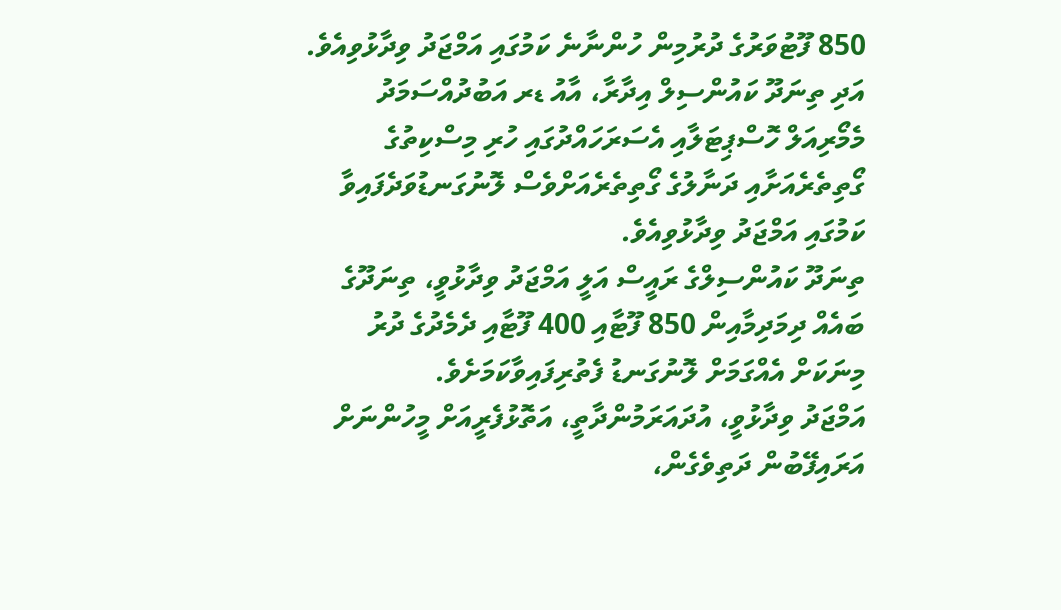850 ފޫޓުވަރުގެ ދުރުމިން ހުންނާނެ ކަމުގައި އަމްޖަދު ވިދާޅުވިއެވެ. އަދި ތިނަދޫ ކައުންސިލް އިދާރާ، އާއު ޑރ އަބުދުއްސަމަދު މެމޯރިއަލް ހޮސްޕިޓަލާއި އެސަރަހައްދުގައި ހުރި މިސްކިތުގެ ގޯތިތެރެއަށާއި ދަނާލުގެ ގޯތިތެރެއަށްވެސް ލޮނުގަނޑުވަދެފައިވާ ކަމުގައި އަމްޖަދު ވިދާޅުވިއެވެ.
ތިނަދޫ ކައުންސިލްގެ ރައީސް އަލީ އަމްޖަދު ވިދާޅުވީ، ތިނަދޫގެ ބައެއް ދިމަދިމާއިން 850 ފޫޓާއި 400 ފޫޓާއި ދެމެދުގެ ދުރު މިނަކަށް އެއްގަމަށް ލޮނުގަނޑު ފެތުރިފައިވާކަމަށެވެ.
އަމްޖަދު ވިދާޅުވީ، އުދައަރަމުންދާތީ، އަތޮޅުފެރީއަށް މީހުންނަށް އަރައިފޭބުން ދަތިވެގެން،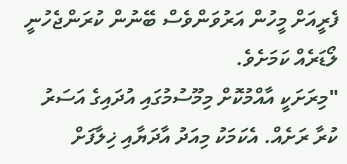ފެރީއަށް މީހުން އަރުވަންވެސް ބޭނުން ކުރަންޖެހުނީ ލޯޑަރެއް ކަމަށެވެ.
"މިރަށަކީ އާއްމުކޮށް މިމޫސުމުގައި އުދައިގެ އަސަރު ކުރާ ރަށެއް. އެކަމަކު މިއަދު އާދަޔާއި ޚިލާފަށް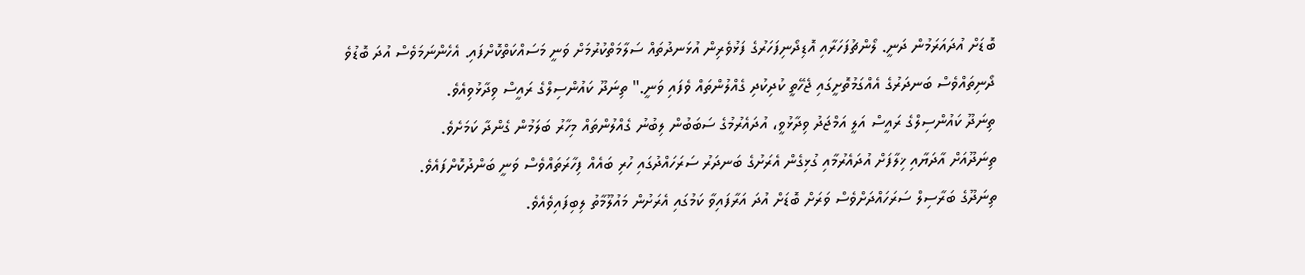ބޮޑަށް އުދައަރަމުން ދަނީ. ލޯންޗުފަހަރާއި އޮޑިދޯނިފަހަރުގެ ފަޅުވެރިން އުޅަނދުތައް ސަލާމަތްކުރުމަށް ވަނީ މަސައްކަތްކޮށްފައި. އެހެންނަމަވެސް އުދަ ބޮޑުވެ ދޯނިތައްވެސް ބަނދަރުގެ އެއްގަމުތޮށީގައި ޖެހޭތީ ކުދިކުދި ގެއްލުންތައް ވެފައި ވަނީ." ތިނަދޫ ކައުންސިލްގެ ރައީސް ވިދާޅުވިއެވެ.
ތިނަދޫ ކައުންސިލްގެ ރައީސް އަލީ އަމްޖަދު ވިދާޅުވީ، އުދައެރުމުގެ ސަބަބުން ލިބުނު ގެއްލުންތައް މިހާރު ބަލަމުން ގެންދާ ކަމަށެވެ.
ތިނަދޫއަށް އާދަޔާއި ޚިލާފަށް އުދައެރުމާއި ގުޅިގެން އެރަށުގެ ބަނދަރު ސަރަހައްދުގައި ހުރި ބައެއް ފިހާރަތައްވެސް ވަނީ ބަންދުކޮށްފައެވެ.
ތިނަދޫގެ ބަރާސިލް ސަރަހައްދަށްވެސް ވަރަށް ބޮޑަށް އުދަ އަރާފައިވާ ކަމުގައި އެރަށުން މައުލޫމާތު ލިބިފައިވެއެވެ.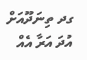ގދ ތިނަދޫއަށް އުދަ އަރާ އެއް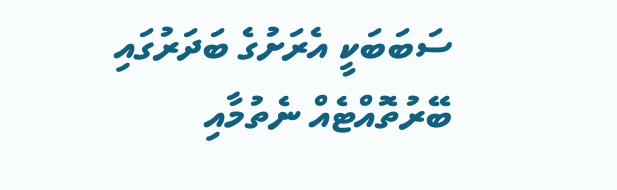ސަބަބަކީ އެރަށުގެ ބަދަރުގައި ބޭރުތޮއްޓެއް ނެތުމާއި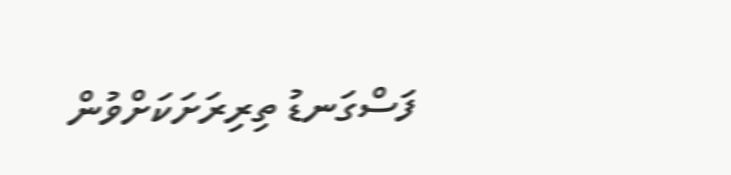ފަސްގަނޑު ތިރިރަށަކަށްވުން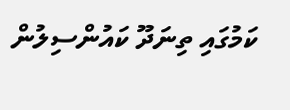ކަމުގައި ތިނަދޫ ކައުންސިލުން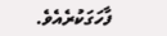ފާހަގަކުރެއެވެ.